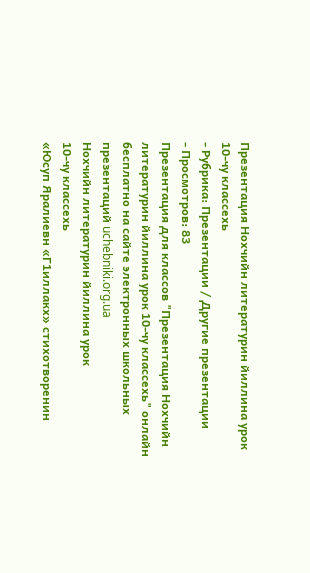Презентация Нохчийн литературин йиллина урок 10-чу классехь
- Рубрика: Презентации / Другие презентации
- Просмотров: 83
Презентация для классов "Презентация Нохчийн литературин йиллина урок 10-чу классехь" онлайн бесплатно на сайте электронных школьных презентаций uchebniki.org.ua
Нохчийн литературин йиллина урок
10-чу классехь
«Юсуп Яралиевн «Г1иллакх» стихотворенин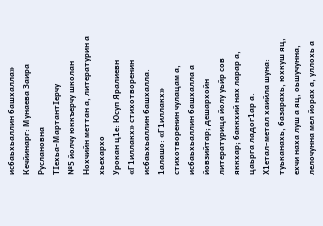исбаьхьаллин башхалла»
Кечйинарг: Мунаева Заира Руслановна
ТIехьа-МартантIерчу
№5 йолчу юккъерчу школан
Нохчийн меттан а, литературин а хьехархо
Урокан ц1е: Юсуп Яралиевн «Г1иллакх» стихотворенин исбаьхьаллин башхалла.
1алашо: «Г1иллакх» стихотворенин чулацам а, исбаьхьаллин башхалла а йовзийтар; дешархойн литературица йолу уьйр сов яккхар; баккхий нах ларар а, цаьрга ладог1ар а.
Х1етал-метал хаийла шуна: туьканахь, базарахь, юхкуш яц, ехчи наха луш а яц, оьшучунна, лелочунна мел йорах а, уллохь а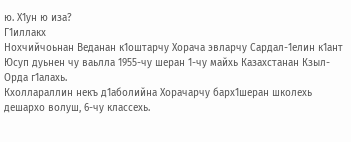ю. Х1ун ю иза?
Г1иллакх
Нохчийчоьнан Веданан к1оштарчу Хорача эвларчу Сардал-1елин к1ант Юсуп дуьнен чу ваьлла 1955-чу шеран 1-чу майхь Казахстанан Кзыл-Орда г1алахь.
Кхоллараллин некъ д1аболийна Хорачарчу барх1шеран школехь дешархо волуш, 6-чу классехь.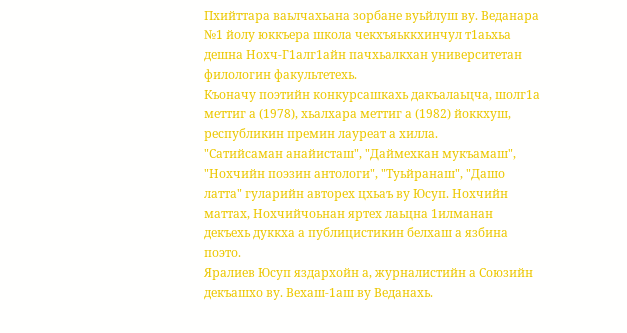Пхийттара ваьлчахьана зорбане вуьйлуш ву. Веданара №1 йолу юккъера школа чекхъяьккхинчул т1аьхьа дешна Нохч-Г1алг1айн пачхьалкхан университетан филологин факультетехь.
Къоначу поэтийн конкурсашкахь дакъалаьцча, шолг1а меттиг а (1978), хьалхара меттиг а (1982) йоккхуш, республикин премин лауреат а хилла.
"Сатийсаман анайисташ", "Даймехкан мукъамаш", "Нохчийн поэзин антологи", "Туьйранаш", "Дашо латта" гуларийн авторех цхьаъ ву Юсуп. Нохчийн маттах, Нохчийчоьнан яртех лаьцна 1илманан декъехь дуккха а публицистикин белхаш а язбина поэто.
Яралиев Юсуп яздархойн а, журналистийн а Союзийн декъашхо ву. Вехаш-1аш ву Веданахь.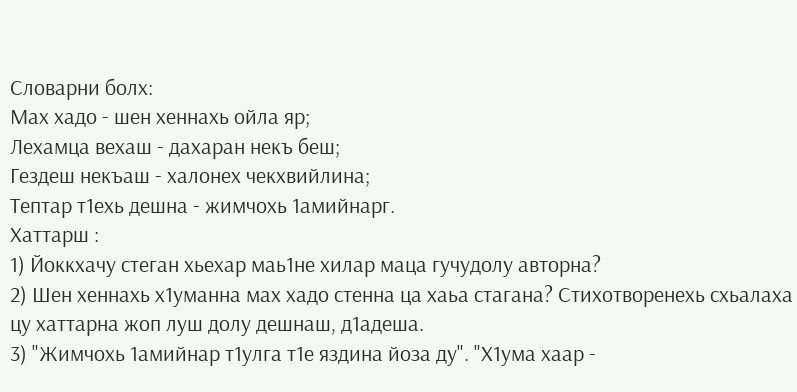Словарни болх:
Мах хадо - шен хеннахь ойла яр;
Лехамца вехаш - дахаран некъ беш;
Гездеш некъаш - халонех чекхвийлина;
Тептар т1ехь дешна - жимчохь 1амийнарг.
Хаттарш :
1) Йоккхачу стеган хьехар маь1не хилар маца гучудолу авторна?
2) Шен хеннахь х1уманна мах хадо стенна ца хаьа стагана? Стихотворенехь схьалаха цу хаттарна жоп луш долу дешнаш, д1адеша.
3) "Жимчохь 1амийнар т1улга т1е яздина йоза ду". "Х1ума хаар -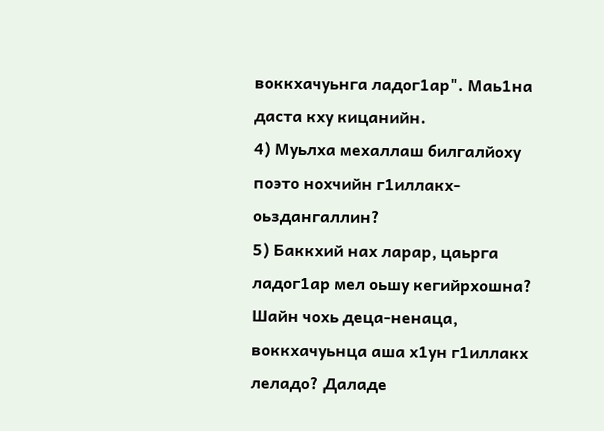воккхачуьнга ладог1ар". Маь1на даста кху кицанийн.
4) Муьлха мехаллаш билгалйоху поэто нохчийн г1иллакх-оьздангаллин?
5) Баккхий нах ларар, цаьрга ладог1ар мел оьшу кегийрхошна? Шайн чохь деца-ненаца, воккхачуьнца аша х1ун г1иллакх леладо? Даладе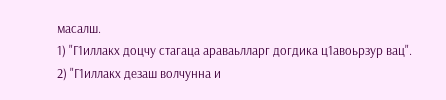масалш.
1) "Г1иллакх доцчу стагаца араваьлларг догдика ц1авоьрзур вац".
2) "Г1иллакх дезаш волчунна и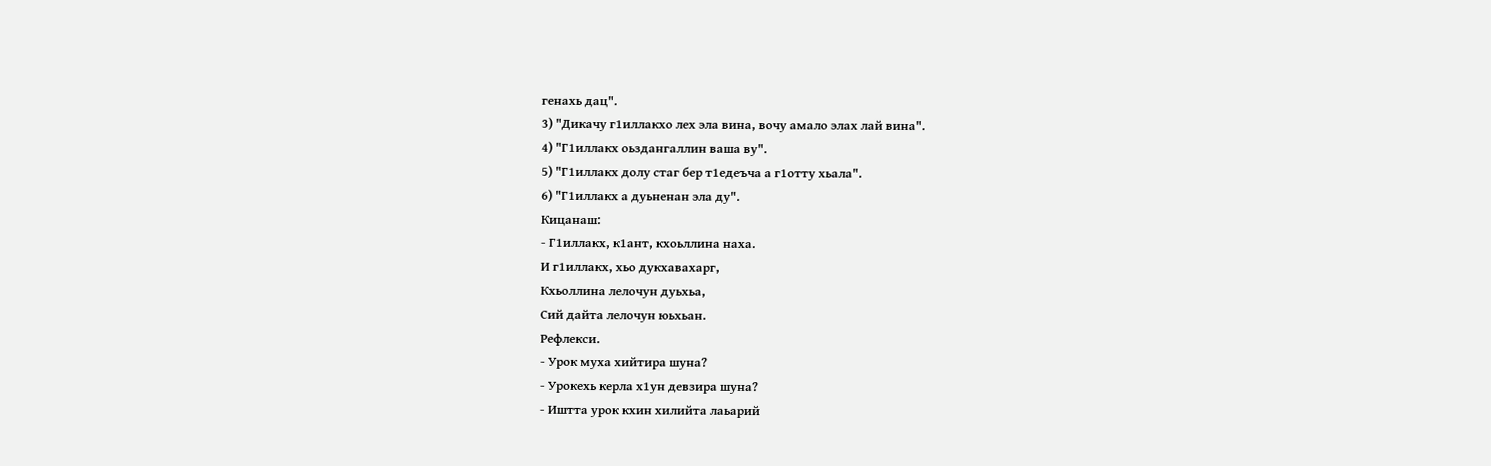генахь дац".
3) "Дикачу г1иллакхо лех эла вина, вочу амало элах лай вина".
4) "Г1иллакх оьздангаллин ваша ву".
5) "Г1иллакх долу стаг бер т1едеъча а г1отту хьала".
6) "Г1иллакх а дуьненан эла ду".
Кицанаш:
- Г1иллакх, к1ант, кхоьллина наха.
И г1иллакх, хьо дукхавахарг,
Кхьоллина лелочун дуьхьа,
Сий дайта лелочун юьхьан.
Рефлекси.
- Урок муха хийтира шуна?
- Урокехь керла х1ун девзира шуна?
- Иштта урок кхин хилийта лаьарий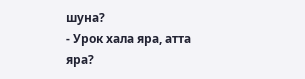шуна?
- Урок хала яра, атта яра?